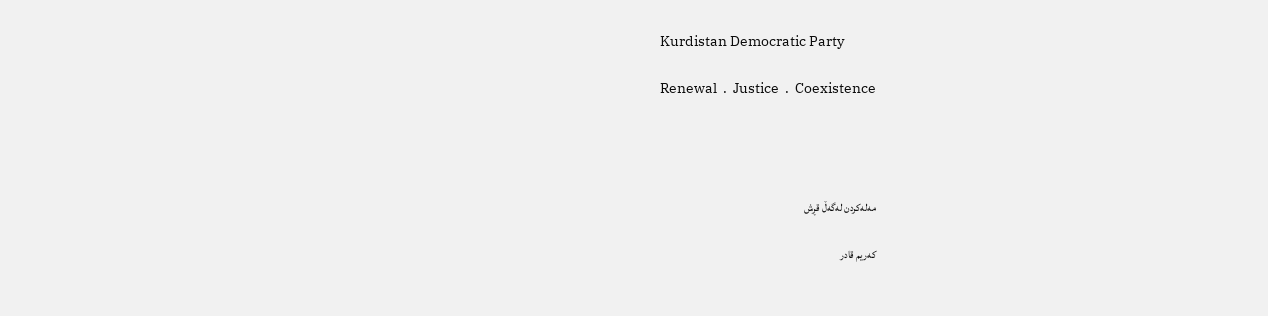Kurdistan Democratic Party

Renewal  .  Justice  .  Coexistence




مه‌له‌كردن له‌گه‌ڵ قڕش

كه‌ریم قادر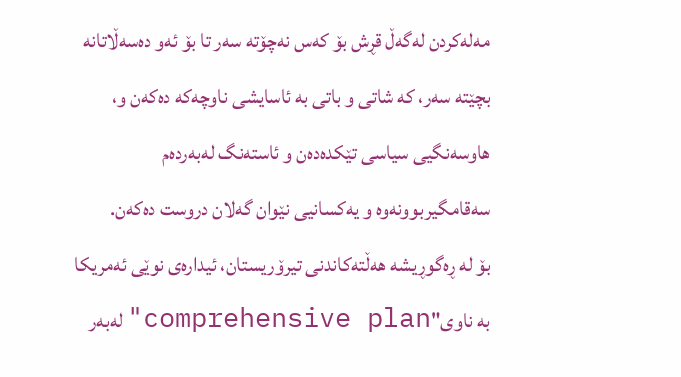مه‌له‌كردن له‌گه‌ڵ قڕش بۆ كه‌س نه‌چۆته‌ سه‌ر تا بۆ ئه‌و ده‌سه‌ڵاتانه‌ بچێته‌ سه‌ر، كه‌ شاتی و باتی به‌ ئاسایشی ناوچه‌كه‌ ده‌كه‌ن و، هاوسه‌نگیی سیاسی تێكده‌ده‌ن و ئاسته‌نگ له‌به‌رده‌م سه‌قامگیربوونه‌وه و یه‌كسانیی‌ نێوان گه‌لان دروست ده‌كه‌ن.
بۆ له‌ ڕه‌گوڕیشه‌ هه‌ڵته‌كاندنی تیرۆریستان، ئیداره‌ی نوێی ئه‌مریكا به‌ ناوی"comprehensive plan"له‌به‌ر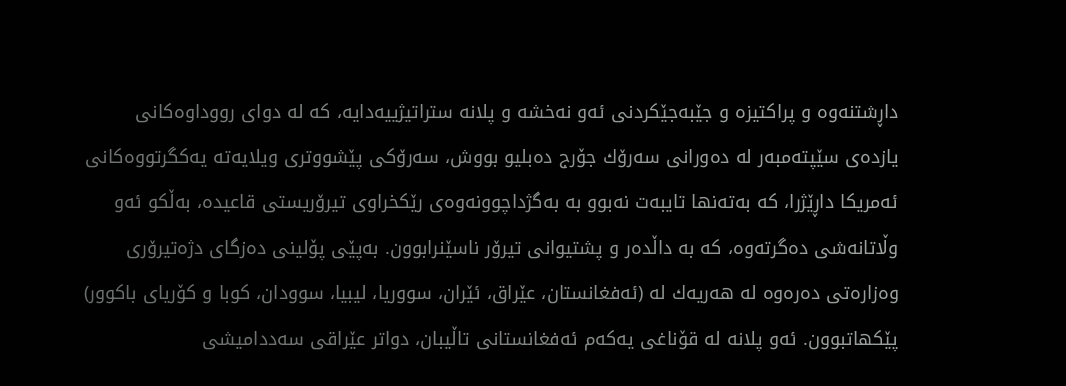داڕشتنه‌وه‌ و پراكتیزه‌ و جێبه‌جێكردنی ئه‌و نه‌خشه‌ و پلانه‌ ستراتیژییه‌دایه‌، كه‌ له‌ دوای رووداوه‌كانی یازده‌ی سێپته‌مبه‌ر له‌ ده‌ورانی سه‌رۆك جۆرج ده‌بلیو بووش، سه‌رۆكی پێشووتری ویلایه‌ته‌ یه‌كگرتووه‌كانی ئه‌مریكا داڕێژرا، كه‌ به‌ته‌نها تایبه‌ت نه‌بوو به‌ به‌گژداچوونه‌وه‌ی رێكخراوی تیرۆریستی قاعیده‌، به‌ڵكو ئه‌و وڵاتانه‌شی ده‌گرته‌وه‌، كه‌ به‌ داڵده‌ر و پشتیوانی تیرۆر ناسێنرابوون. به‌پێی پۆلینی ده‌زگای دژه‌تیرۆری وه‌زاره‌تی ده‌ره‌وه‌ له‌ هه‌ریه‌ك له‌ (ئه‌فغانستان، عێراق، ئێران، سووریا، لیبیا، سوودان، كوبا و كۆریای باكوور) پێكهاتبوون. ئه‌و پلانه‌ له‌ قۆناغی یه‌كه‌م ئه‌فغانستانی تاڵیبان، دواتر عێراقی سه‌ددامیشی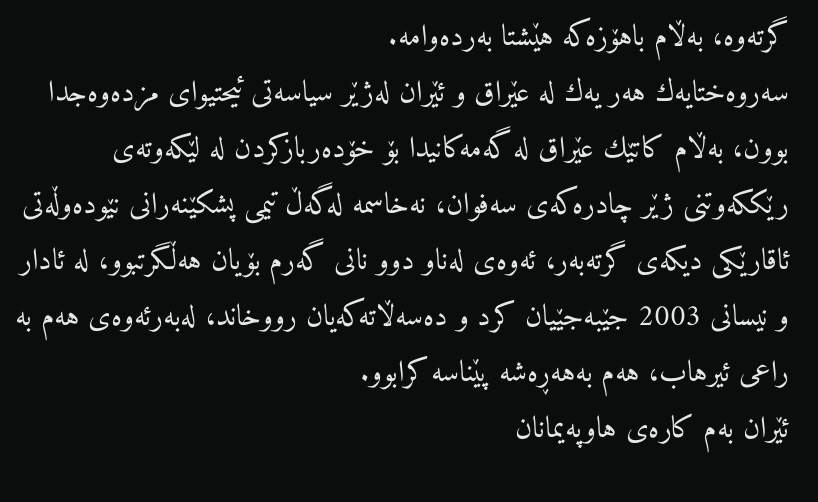گرته‌وه، به‌ڵام باهۆزه‌كه‌ هێشتا به‌رده‌وامه‌‌.
سه‌روه‌ختایه‌ك هه‌ر یه‌ك له‌ عێراق و ئێران له‌ژێر سیاسه‌تی ئیحتیوای مزده‌وه‌جدا بوون، به‌ڵام كاتێك عێراق له‌ گه‌مه‌كانیدا‌ بۆ خۆده‌ربازكردن له‌ لێكه‌وته‌ی رێككه‌وتنی ژێر چادره‌كه‌ی سه‌فوان، نه‌خاسمه‌ له‌گه‌ڵ تیمی پشكێنه‌رانی نێوده‌وڵه‌تی ئاقارێكی دیكه‌ی گرته‌به‌ر، ئه‌وه‌ی له‌ناو دوو نانی گه‌رم بۆیان هه‌ڵگرتبوو، له‌ ئادار و نیسانی 2003 جێبه‌جێیان كرد و ده‌سه‌ڵاته‌كه‌یان رووخاند، له‌به‌رئه‌وه‌ی هه‌م به‌ راعی ئیرهاب، هه‌م به‌هه‌ڕه‌شه‌‌ پێناسه‌ كرابوو.
ئێران به‌م كاره‌ی هاوپه‌یمانان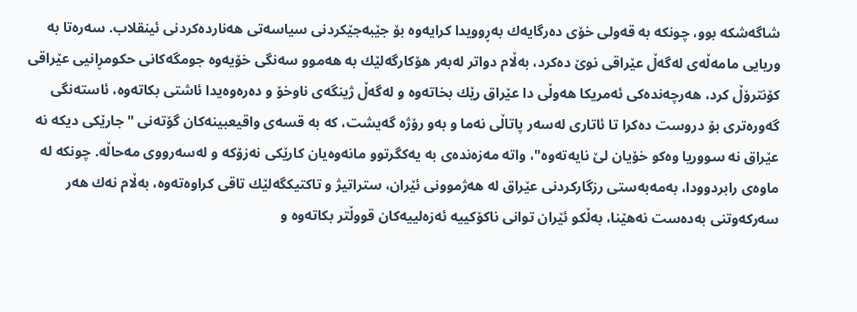شاگه‌شكه‌ بوو، چونكه‌ به‌ قه‌ولی خۆی ده‌رگایه‌ك به‌ڕوویدا كرایه‌وه بۆ جێبه‌جێكردنی سیاسه‌تی هه‌نارده‌كردنی ئینقلاب. سه‌ره‌تا به‌ وریایی مامه‌ڵه‌ی له‌گه‌ڵ عێراقی نوێ ده‌كرد، به‌ڵام دواتر له‌به‌ر هۆكارگه‌لێك به‌ هه‌موو سه‌نگی خۆیه‌وه‌ جومگه‌كانی حكومڕانیی عێراقی كۆنترۆڵ كرد، هه‌رچه‌نده‌كی ئه‌مریكا هه‌وڵی دا عێراق رێك بخاته‌وه‌ و له‌گه‌ڵ ژینگه‌ی ناوخۆ و ده‌ره‌وه‌یدا ئاشتی بكاته‌وه‌‌، ئاسته‌نگی گه‌وره‌تری بۆ دروست ده‌كرا تا ئاتاری له‌سه‌ر پاتاڵی نه‌ما و به‌و رۆژه‌ گه‌یشت، كه‌ به‌ قسه‌ی واقیعبینه‌كان گۆته‌نی "جارێكی دیكه‌ نه‌ عێراق نه‌ سووریا وه‌كو خۆیان لێ نایه‌ته‌وه‌"، واته‌ مه‌زه‌نده‌ی به‌ یه‌كگرتوو مانه‌وه‌یان كارێكی نه‌زۆكه و له‌سه‌رووی مه‌حاڵه‌‌‌. چونكه‌ له‌ ماوه‌ی رابردوودا، به‌مه‌به‌ستی رزگاركردنی عێراق له‌ هه‌ژموونی ئێران، ستراتیژ و تاكتیكگه‌لێك تاقی كراوه‌ته‌‌وه‌، به‌ڵام نه‌ك هه‌ر سه‌ركه‌وتنی به‌ده‌ست نه‌هێنا، به‌ڵكو ئێران توانی ناكۆكییه‌ ئه‌زه‌لییه‌كان قووڵتر بكاته‌وه‌ و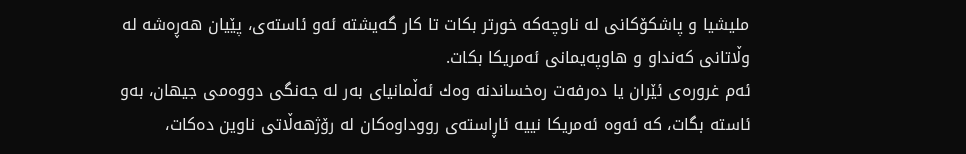ملیشیا و پاشكۆ‌كانی له‌ ناوچه‌كه خورتر بكات تا كار گه‌یشته‌ ئه‌و ئاسته‌ی، پێیان هه‌ڕه‌شه‌ له‌ وڵاتانی كه‌نداو و هاوپه‌یمانی ئه‌مریكا بكات.
ئه‌م غروره‌ی ئێران یا ده‌رفه‌ت ره‌خساندنه‌ وه‌ك ئه‌ڵمانیای به‌ر له‌ جه‌نگی دووه‌می جیهان، به‌و ئاسته‌ بگات، كه‌ ئه‌وه‌ ئه‌مریكا نییه‌ ئاڕاسته‌ی رووداوه‌كان له‌ رۆژهه‌ڵاتی ناوین ده‌كات،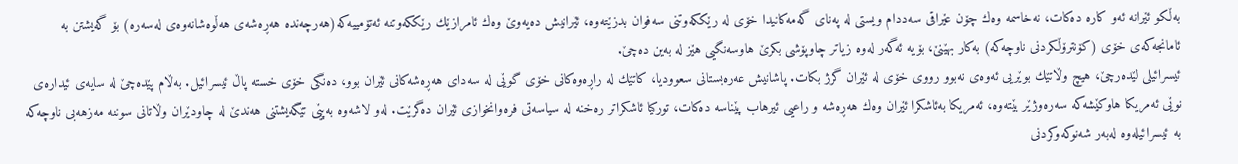به‌ڵكو ئێرانه‌ ئه‌و كاره‌ ده‌كات، نه‌خاسمه‌ وه‌ك چۆن عێراقی سه‌ددام ویستی له‌ په‌نای گه‌مه‌كانیدا خۆی له‌ رێككه‌وتنی سه‌فوان بدزێته‌وه‌، ئێرانیش ده‌یه‌وێ وه‌ك ئامرازێك رێككه‌وتنه‌ ئه‌تۆمییه‌كه‌(هه‌رچه‌نده‌ هه‌ڕه‌شه‌ی هه‌ڵوه‌شانه‌وه‌ی له‌سه‌ره‌) بۆ گه‌یشتن به‌ ئامانجه‌كه‌ی خۆی (كۆنترۆڵكردنی ناوچه‌كه) به‌كار بهێنێ، بۆیه‌ ئه‌گه‌ر له‌وه‌ زیاتر چاوپۆشی بكرێ هاوسه‌نگیی هێز له‌ به‌ین ده‌چێ.
ئیسرائیلی لێده‌رچێ، هیچ وڵاتێك بوێریی ئه‌وه‌ی نه‌بوو رووی خۆی له‌ ئێران گرژ بكات. پاشانیش عه‌ره‌بستانی سعوودیا، كاتێك‌ له‌ راڕه‌وه‌كانی خۆی گوێی له‌ سه‌دای هه‌ڕه‌شه‌كانی ئێران بوو، ده‌نگی خۆی خسته‌ پاڵ ئیسرائیل. به‌ڵام پێده‌چێ له‌ سایه‌ی ئیداره‌ی نوێی ئه‌مریكا هاوكێشه‌كه‌ سه‌ره‌وژێر بێته‌وه‌، ئه‌مریكا به‌ئاشكرا ئێران وه‌ك هه‌ڕه‌شه‌ و راعیی ئیرهاب پێناسه ‌ده‌كات،‌ توركیا ئاشكراتر ره‌خنه‌ له‌ سیاسه‌تی فره‌وانخوازی ئێران ده‌گرێت. له‌و لاشه‌وه‌ به‌پێی تێگه‌یشتنی هه‌ندێ له‌ چاودێران وڵاتانی سوننه‌ مه‌زهه‌بی ناوچه‌كه‌ به‌ ئیسرائیله‌وه‌ له‌به‌ر شه‌نوكه‌وكردنی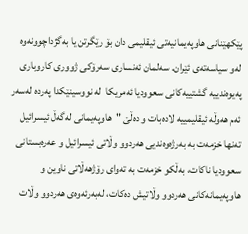پێكهێنانی هاوپه‌یمانیه‌تی ئیقلیمی دان بۆ رێگرتن یا به‌گژداچوونه‌وه‌ له‌و سیاسه‌ته‌ی ئێران. سه‌لمان ئه‌نساری سه‌رۆكی ژووری كاروباری په‌یوه‌ندییه‌ گشتییه‌كانی سعوودیا ئه‌مریكا  له‌ نووسینێكدا په‌رده‌ له‌سه‌ر ئه‌م هه‌وڵه‌ ئیقلیمییه‌ لاده‌بات و ده‌ڵێ "هاوپه‌یمانی له‌گه‌ڵ ئیسرائیل ته‌نها خزمه‌ت به‌ به‌رژه‌وه‌ندیی هه‌ردوو وڵاتی ئیسرائیل و عه‌ره‌بستانی سعوودیا ناكات، به‌ڵكو خزمه‌ت به‌ ته‌وای رۆژهه‌ڵاتی ناوین و هاوپه‌یمانه‌‌كانی هه‌ردوو وڵاتیش ده‌كات، له‌به‌رئه‌وه‌ی هه‌ردوو وڵات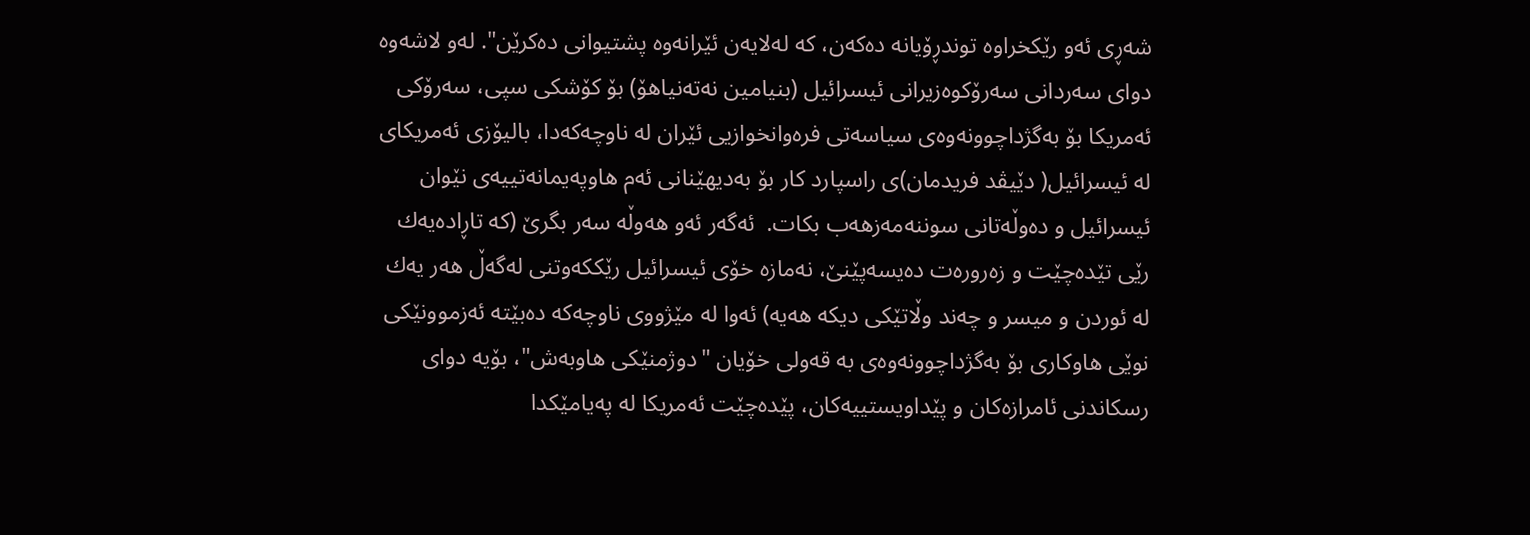شه‌ڕی ئه‌و رێكخراوه‌ توندڕۆیانه‌ ده‌كه‌ن، كه‌ له‌لایه‌ن ئێرانه‌وه‌ پشتیوانی ده‌كرێن". له‌و لاشه‌وه‌‌ دوای سه‌ردانی سه‌رۆكوه‌زیرانی ئیسرائیل (بنیامین نه‌ته‌نیاهۆ) بۆ كۆشكی سپی، سه‌رۆكی ئه‌مریكا بۆ به‌گژداچوونه‌وه‌ی سیاسه‌تی فره‌وانخوازیی ئێران له‌ ناوچه‌كه‌دا، بالیۆزی ئه‌مریكای له‌ ئیسرائیل( دێیڤد فریدمان)ی راسپارد‌ كار بۆ به‌دیهێنانی ئه‌م هاوپه‌یمانه‌تییه‌ی نێوان ئیسرائیل و ده‌وڵه‌تانی سوننه‌مه‌زهه‌ب بكات.  ئه‌گه‌ر ئه‌و هه‌وڵه‌ سه‌ر بگرێ (كه‌ تاڕاده‌یه‌ك رێی تێده‌چێت و زه‌روره‌ت ده‌یسه‌پێنێ‌، نه‌مازه‌‌ خۆی ئیسرائیل رێككه‌وتنی له‌گه‌ڵ هه‌ر یه‌ك له‌ ئوردن و میسر و چه‌ند وڵاتێكی دیكه‌ هه‌یه‌) ئه‌وا له‌ مێژووی ناوچه‌كه‌ ده‌بێته‌ ئه‌زموونێكی نوێی هاوكاری بۆ به‌گژداچوونه‌وه‌ی به‌ قه‌ولی خۆیان "دوژمنێكی هاوبه‌ش"، بۆیه‌ دوای رسكاندنی ئامرازه‌كان و پێداویستییه‌كان، پێده‌چێت ئه‌مریكا له‌ په‌یامێكدا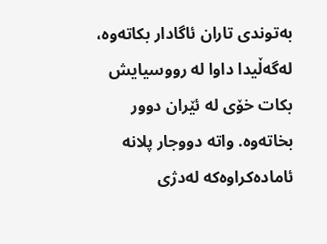به‌توندی تاران ئاگادار بكاته‌وه‌، له‌گه‌ڵیدا داوا له‌ رووسیایش بكات‌ خۆی له‌ ئێران دوور بخاته‌وه‌. واته‌ دووجار پلانه‌ ئاماده‌كراوه‌كه‌ له‌دژی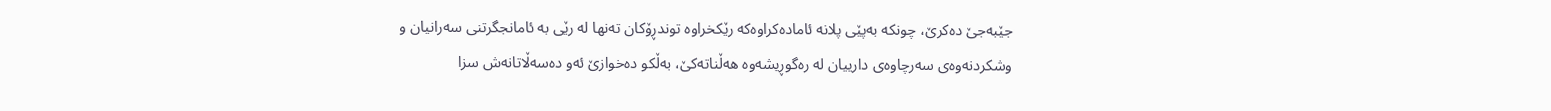جێبه‌جێ ده‌كرێ، چونكه‌ به‌پێی پلانه‌ ئاماده‌كراوه‌كه‌‌ رێكخراوه‌ توندڕۆكان ته‌نها له‌ رێی به‌ ئامانجگرتنی سه‌رانیان و وشكردنه‌وه‌ی سه‌رچاوه‌ی دارییان له‌ ره‌گوڕیشه‌وه‌ هه‌ڵناته‌كێ، به‌ڵكو ده‌خوازێ ئه‌و ده‌سه‌ڵاتانه‌‌ش سزا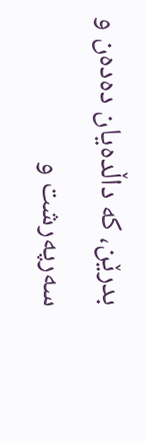بدرێن، كه‌ داڵده‌یان ده‌ده‌ن و سه‌رپه‌رشت و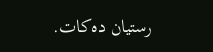رستیان ده‌كات.